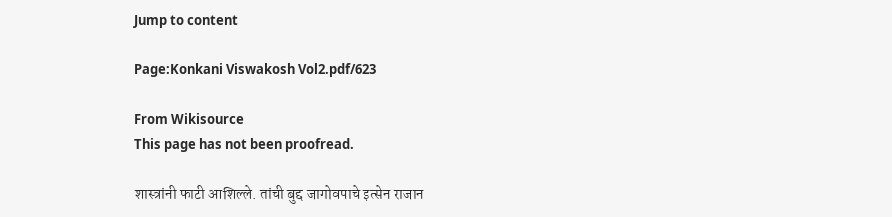Jump to content

Page:Konkani Viswakosh Vol2.pdf/623

From Wikisource
This page has not been proofread.

शास्त्रांनी फाटी आशिल्ले. तांची बुद्द जागोवपाचे इत्सेन राजान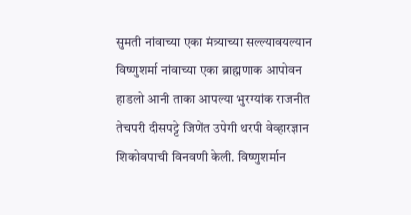सुमती नांवाच्या एका मंत्र्याच्या सल्ल्यावयल्यान विष्णुशर्मा नांवाच्या एका ब्राह्मणाक आपोवन हाडलो आनी ताका आपल्या भुरग्यांक राजनीत तेचपरी दीसपट्टे जिणेंत उपेगी थरपी वेव्हारज्ञान शिकोवपाची विनवणी केली. विष्णुशर्मान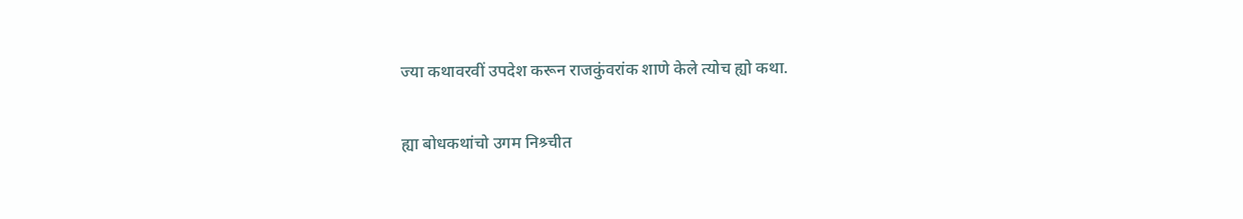ज्या कथावरवीं उपदेश करून राजकुंवरांक शाणे केले त्योच ह्यो कथा.

ह्या बोधकथांचो उगम निश्र्चीत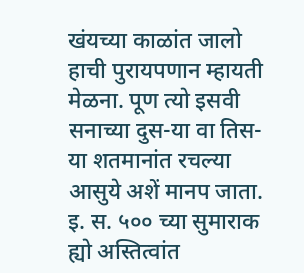खंयच्या काळांत जालो हाची पुरायपणान म्हायती मेळना. पूण त्यो इसवी सनाच्या दुस-या वा तिस-या शतमानांत रचल्या आसुये अशें मानप जाता. इ. स. ५०० च्या सुमाराक ह्यो अस्तित्वांत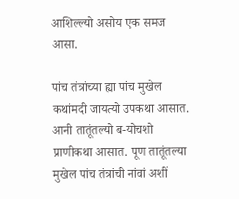आशिल्ल्यो असोय एक समज आसा.

पांच तंत्रांच्या ह्या पांच मुखेल कथांमदी जायत्यो उपकथा आसात. आनी तातूंतल्यो ब-योचशो प्राणीकथा आसात. पूण तातूंतल्या मुखेल पांच तंत्रांची नांवां अशीं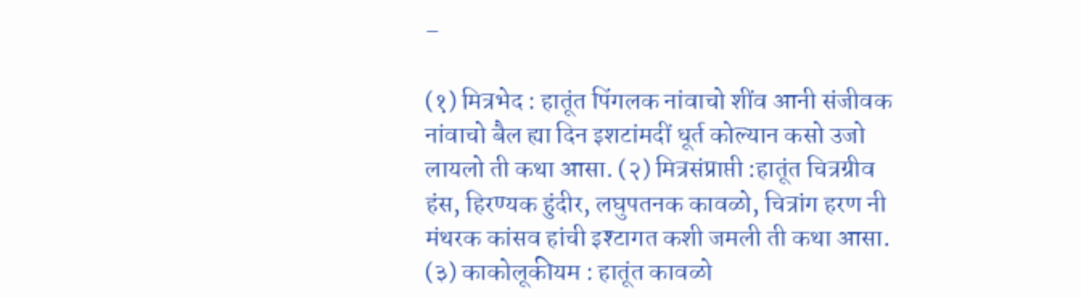–

(१) मित्रभेद : हातूंत पिंगलक नांवाचो शींव आनी संजीवक नांवाचो बैल ह्या दिन इशटांमदीं धूर्त कोल्यान कसो उजो लायलो ती कथा आसा. (२) मित्रसंप्राप्ती :हातूंत चित्रग्रीव हंस, हिरण्यक हुंदीर, लघुपतनक कावळो, चित्रांग हरण नी मंथरक कांसव हांची इश्टागत कशी जमली ती कथा आसा. (३) काकोलूकीयम : हातूंत कावळो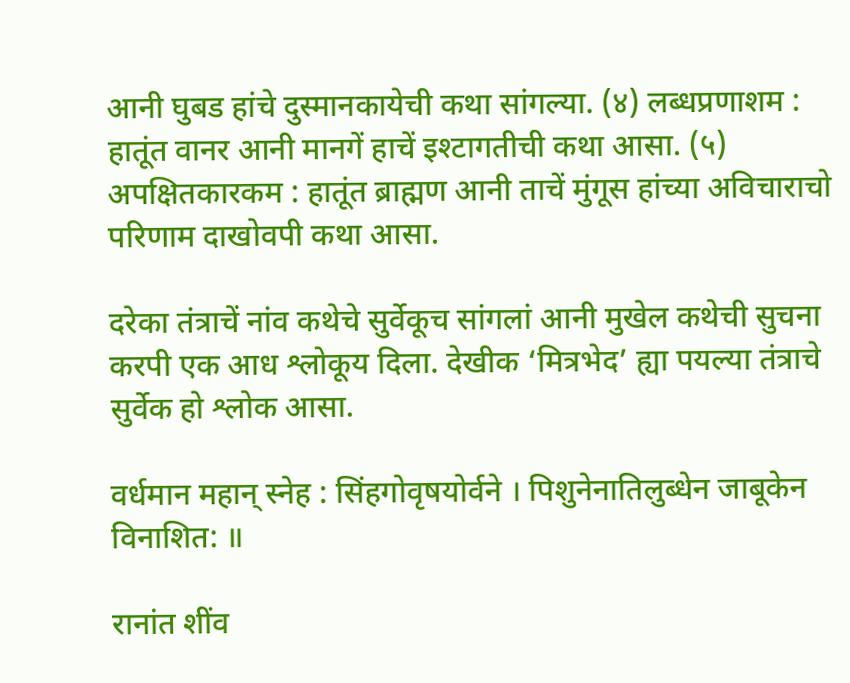आनी घुबड हांचे दुस्मानकायेची कथा सांगल्या. (४) लब्धप्रणाशम : हातूंत वानर आनी मानगें हाचें इश्टागतीची कथा आसा. (५) अपक्षितकारकम : हातूंत ब्राह्मण आनी ताचें मुंगूस हांच्या अविचाराचो परिणाम दाखोवपी कथा आसा.

दरेका तंत्राचें नांव कथेचे सुर्वेकूच सांगलां आनी मुखेल कथेची सुचना करपी एक आध श्लोकूय दिला. देखीक ‘मित्रभेद’ ह्या पयल्या तंत्राचे सुर्वेक हो श्लोक आसा.

वर्धमान महान् स्नेह : सिंहगोवृषयोर्वने । पिशुनेनातिलुब्धेन जाबूकेन विनाशित: ॥

रानांत शींव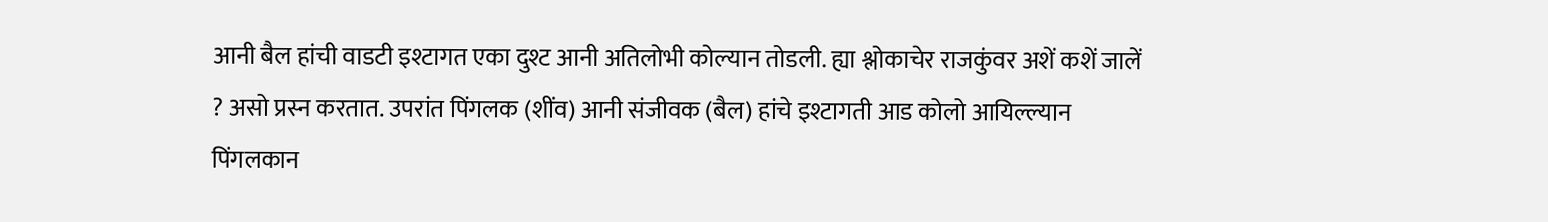आनी बैल हांची वाडटी इश्टागत एका दुश्ट आनी अतिलोभी कोल्यान तोडली. ह्या श्लोकाचेर राजकुंवर अशें कशें जालें ? असो प्रस्न करतात. उपरांत पिंगलक (शींव) आनी संजीवक (बैल) हांचे इश्टागती आड कोलो आयिल्ल्यान पिंगलकान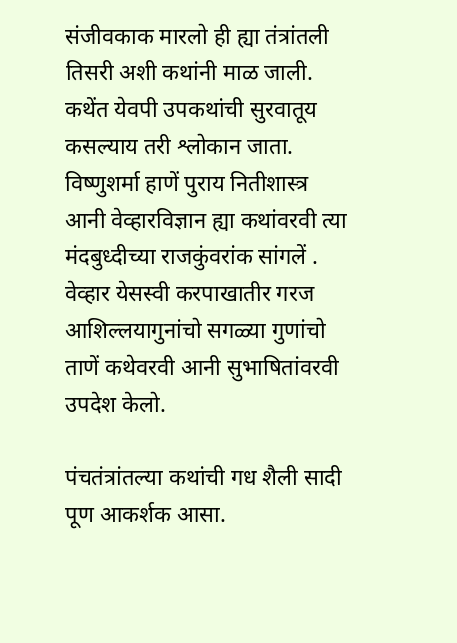संजीवकाक मारलो ही ह्या तंत्रांतली तिसरी अशी कथांनी माळ जाली. कथेंत येवपी उपकथांची सुरवातूय कसल्याय तरी श्लोकान जाता. विष्णुशर्मा हाणें पुराय नितीशास्त्र आनी वेव्हारविज्ञान ह्या कथांवरवी त्या मंदबुध्दीच्या राजकुंवरांक सांगलें . वेव्हार येसस्वी करपाखातीर गरज आशिल्लयागुनांचो सगळ्या गुणांचो ताणें कथेवरवी आनी सुभाषितांवरवी उपदेश केलो.

पंचतंत्रांतल्या कथांची गध शैली सादी पूण आकर्शक आसा.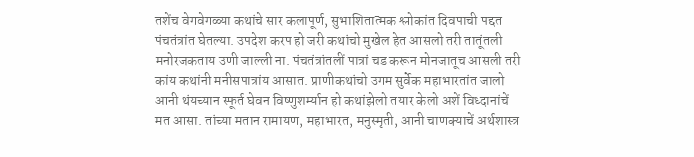तशेंच वेगवेगळ्या कथांचे सार कलापूर्ण, सुभाशितात्मक श्लोकांत दिवपाची पद्दत पंचतंत्रांत घेतल्या. उपदेश करप हो जरी कथांचो मुखेल हेत आसलो तरी तातूंतली मनोरजकताय उणी जाल्ली ना. पंचतंत्रांतलीं पात्रां चड करून मोनजातूच आसली तरी कांय कथांनी मनीसपात्रांय आसात. प्राणीकथांचो उगम सुर्वेक महाभारतांत जालो आनी थंयच्यान स्फूर्त घेवन विष्णुशर्म्यान हो कथांझेलो तयार केलो अशें विध्दानांचें मत आसा. तांच्या मतान रामायण, महाभारत, मनुस्मृती, आनी चाणक्याचें अर्थशास्त्र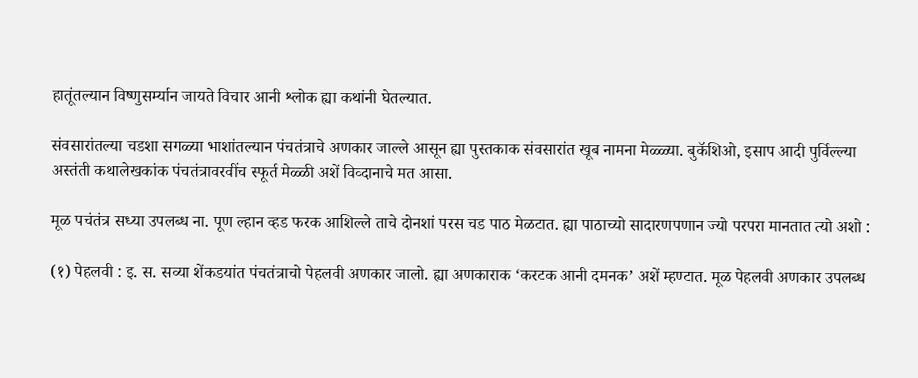हातूंतल्यान विष्णुसर्म्यान जायते विचार आनी श्लोक ह्या कथांनी घेतल्यात.

संवसारांतल्या चडशा सगळ्या भाशांतल्यान पंचतंत्राचे अणकार जाल्ले आसून ह्या पुस्तकाक संवसारांत खूब नामना मेळ्ळ्या. बुकॅशिओ, इसाप आदी पुर्विल्ल्या अस्तंती कथालेखकांक पंचतंत्रावरवींच स्फूर्त मेळ्ळी अशें विव्दानाचे मत आसा.

मूळ पचंतंत्र सध्या उपलब्ध ना. पूण ल्हान व्हड फरक आशिल्ले ताचे दोनशां परस चड पाठ मेळटात. ह्या पाठाच्यो सादारणपणान ज्यो परपरा मानतात त्यो अशो :

(१) पेहलवी : इ. स. सव्या शेंकडयांत पंचतंत्राचो पेहलवी अणकार जालो. ह्या अणकाराक ‘करटक आनी दमनक’ अशें म्हण्टात. मूळ पेहलवी अणकार उपलब्ध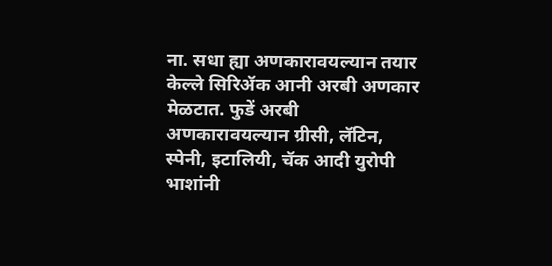ना. सधा ह्या अणकारावयल्यान तयार केल्ले सिरिॲक आनी अरबी अणकार मेळटात. फुडें अरबी अणकारावयल्यान ग्रीसी, लॅटिन, स्पेनी, इटालियी, चॅक आदी युरोपी भाशांनी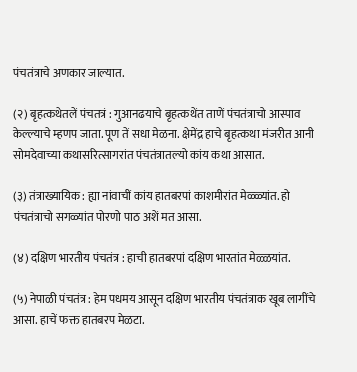पंचतंत्राचे अणकार जाल्यात.

(२) बृहत्कथेतलें पंचतत्रं : गुआनढयाचे बृहत्कथेंत ताणें पंचतंत्राचो आस्पाव केल्ल्याचे म्हणप जाता. पूण तें सधा मेळना. क्षेमेंद्र हाचे बृहत्कथा मंजरीत आनी सोमदेवाच्या कथासरित्सागरांत पंचतंत्रातल्यो कांय कथा आसात.

(३) तंत्राख्यायिक : ह्या नांवाचीं कांय हातबरपां काशमीरांत मेळ्ळ्यांत. हो पंचतंत्राचो सगळ्यांत पोरणो पाठ अशें मत आसा.

(४) दक्षिण भारतीय पंचतंत्र : हाची हातबरपां दक्षिण भारतांत मेळ्ळयांत.

(५) नेपाळी पंचतंत्र : हेम पधमय आसून दक्षिण भारतीय पंचतंत्राक खूब लागींचे आसा. हाचें फक्त हातबरप मेळटा.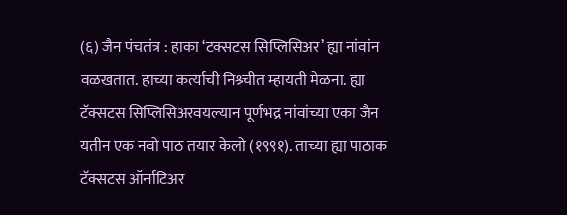(६) जैन पंचतंत्र : हाका ‘टक्सटस सिप्लिसिअर’ ह्या नांवांन वळखतात. हाच्या कर्त्याची निश्र्चीत म्हायती मेळना. ह्या टॅक्सटस सिप्लिसिअरवयल्यान पूर्णभद्र नांवांच्या एका जैन यतीन एक नवो पाठ तयार केलो (१९९१). ताच्या ह्या पाठाक टॅक्सटस ऑर्नाटिअर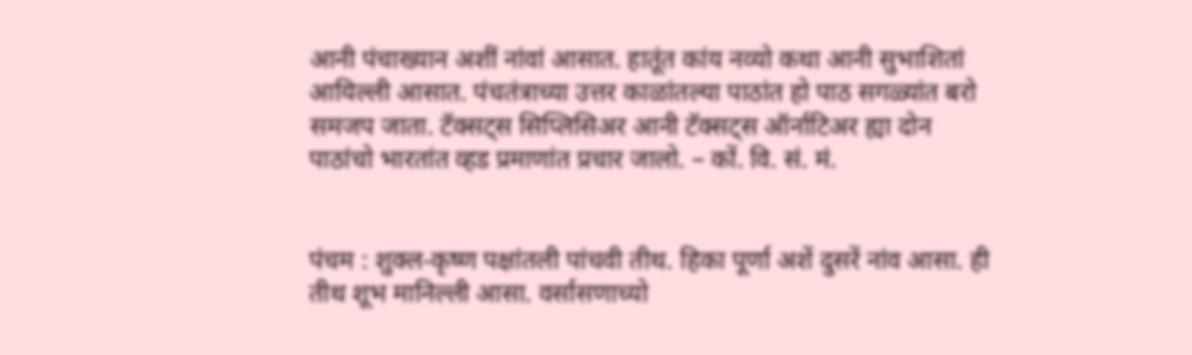आनी पंचाख्यान अशीं नांवां आसात. हातूंत कांय नव्यो कथा आनी सुभाशितां आयिल्ली आसात. पंचतंत्राच्या उत्तर काळांतल्या पाठांत हो पाठ सगळ्यांत बरो समजप जाता. टॅक्सट्स सिप्लिसिअर आनी टॅक्सट्स ऑर्नाटिअर ह्या दोन पाठांचो भारतांत व्हड प्रमाणांत प्रचार जालो. – कों. वि. सं. मं.


पंचम : शुक्ल-कृष्ण पक्षांतली पांचवी तीथ. हिका पूर्णा अशें दुसरें नांव आसा. ही तीथ शूभ मानिल्ली आसा. वर्सासणाच्यो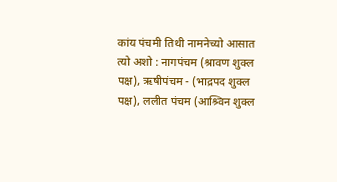कांय पंचमी तिथी नामनेच्यो आसात त्यो अशो : नागपंचम (श्रावण शुक्ल पक्ष), ऋषीपंचम - (भाद्रपद शुक्ल पक्ष), ललीत पंचम (आश्र्विन शुक्ल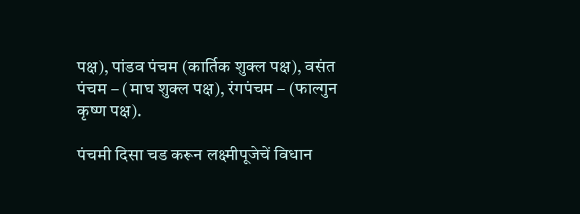पक्ष), पांडव पंचम (कार्तिक शुक्ल पक्ष), वसंत पंचम – (माघ शुक्ल पक्ष), रंगपंचम – (फाल्गुन कृष्ण पक्ष).

पंचमी दिसा चड करून लक्ष्मीपूजेचें विधान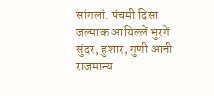सांगलां. पंचमी दिसा जल्माक आयिल्लें भुरगें सुंदर, हुशार, गुणी आनी राजमान्य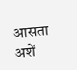आसता अशें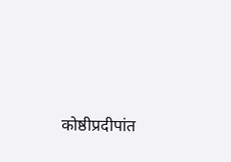कोष्ठीप्रदीपांत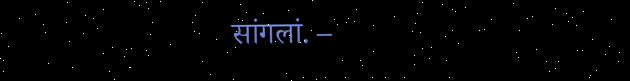सांगलां. –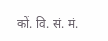कों. वि. सं. मं.